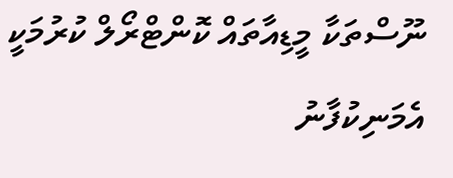ނޫސްތަކާ މީޑިއާތައް ކޮންޓްރޯލް ކުރުމަކީ އެމަނިކުފާނު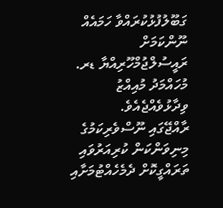ގަބޫލުފުޅުކުރައްވާ ހަމައެއް ނޫންކަމަށް ރައީސުލްޖުމްހޫރިއްޔާ ޑރ. މުހައްމަދު މުއިއްޒު ވިދާޅުވެއްޖެއެވެ.
ރާއްޖޭގައި ނޫސްވެރިކަމުގެ މިނިވަންކަން ކުރިއަރުވައި ތަރައްގީކޮށް ދެމެހެއްޓުމަށާއި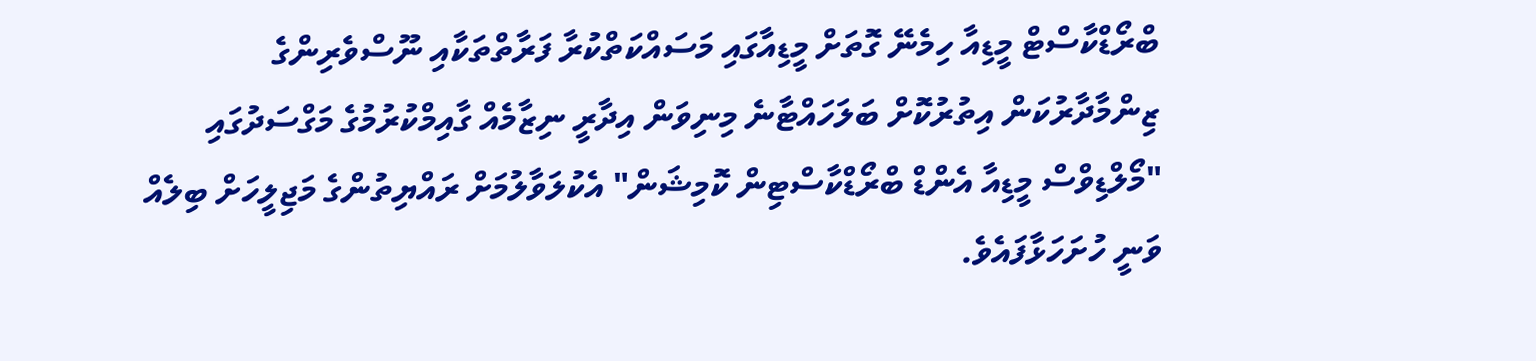ބްރޯޑްކާސްޓް މީޑިއާ ހިމެނޭ ގޮތަށް މީޑިއާގައި މަސައްކަތްކުރާ ފަރާތްތަކާއި ނޫސްވެރިންގެ ޒިންމާދާރުކަން އިތުރުކޮށް ބަލަހައްޓާނެ މިނިވަން އިދާރީ ނިޒާމެއް ގާއިމްކުރުމުގެ މަގްސަދުގައި "މޯލްޑިވްސް މީޑިއާ އެންޑް ބްރޯޑްކާސްޓިން ކޮމިޝަން" އެކުލަވާލުމަށް ރައްޔިތުންގެ މަޖިލީހަށް ބިލެއް ވަނީ ހުށަހަޅާފައެވެ.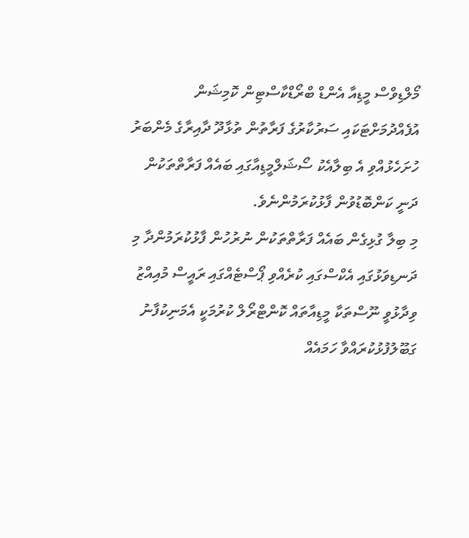މޯލްޑިވްސް މީޑިއާ އެންޑް ބްރޯޑްކާސްޓިން ކޮމިޝަން އުފެއްދުމަށްޓަކައި ސަރުކާރުގެ ފަރާތުން ތުޅާދޫ ދާއިރާގެ މެންބަރު ހުށަހެޅުއްވި އެ ބިލާއެކު ސޯޝަލްމީޑިއާގައި ބައެއް ފަރާތްތަކުން ދަނީ ކަންބޮޑުވުން ފާޅުކުރަމުންނެވެ.
މި ބިލާ ގުޅިގެން ބައެއް ފަރާތްތަކުން ނުރުހުން ފާޅުކުރަމުންދާ މި ދަނޑިވަޅުގައި އެކްސްގައި ކުރެއްވި ޕޯސްޓެއްގައި ރައީސް މުއިއްޒު ވިދާޅުވީ ނޫސްތަކާ މީޑިއާތައް ކޮންޓްރޯލް ކުރުމަކީ އެމަނިކުފާނު ގަބޫލުފުޅުކުރައްވާ ހަމައެއް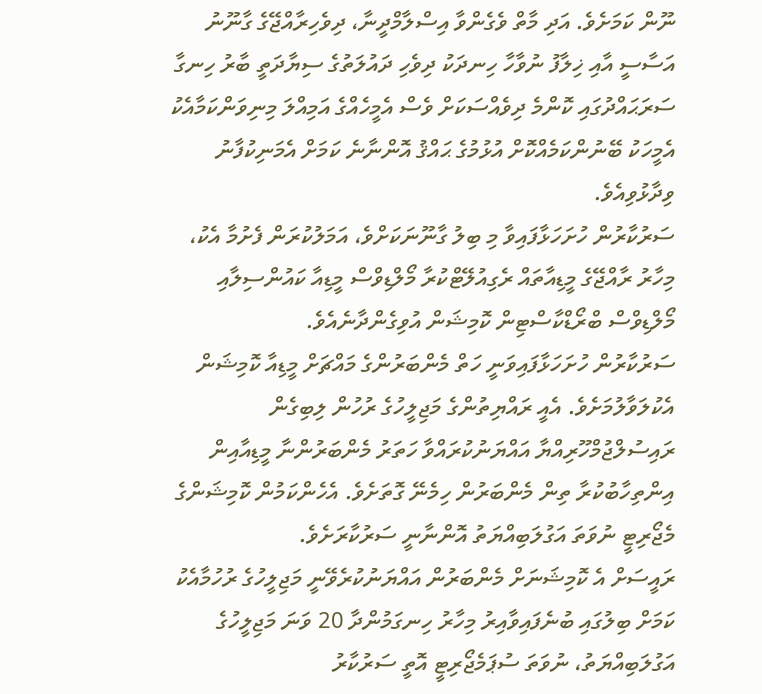ނޫން ކަމަށެވެ. އަދި މާތް ވެގެންވާ އިސްލާމްދީނާ، ދިވެހިރާއްޖޭގެ ގާނޫނު އަސާސީ އާއި ޚިލާފު ނުވާހާ ހިނދަކު ދިވެހި ދައުލަތުގެ ސިޔާދަތީ ބާރު ހިނގާ ސަރަޙައްދުގައި ކޮންމެ ދިވެއްސަކަށް ވެސް އެމީހެއްގެ އަމިއްލަ މިނިވަންކަމާއެކު އެމީހަކު ބޭނުންކަމެއްކޮށް އުޅުމުގެ ޙައްޤު އޮންނާނެ ކަމަށް އެމަނިކުފާނު ވިދާޅުވިއެވެ.
ސަރުކާރުން ހުށަހަޅާފައިވާ މި ބިލު ގާނޫނަކަށްވެ، އަމަލުކުރަން ފެށުމާ އެކު، މިހާރު ރާއްޖޭގެ މީޑިއާތައް ރެގިއުލޭޓްކުރާ މޯލްޑިވްސް މީޑިއާ ކައުންސިލާއި މޯލްޑިވްސް ބްރޯޑްކާސްޓިން ކޮމިޝަން އުވިގެންދާނެއެވެ.
ސަރުކާރުން ހުށަހަޅާފައިވަނީ ހަތް މެންބަރުންގެ މައްޗަށް މީޑިއާ ކޮމިޝަން އެކުލަވާލުމަށެވެ. އެއީ ރައްޔިތުންގެ މަޖިލީހުގެ ރުހުން ލިބިގެން ރައިސުލްޖުމްހޫރިއްޔާ އައްޔަނުކުރައްވާ ހަތަރު މެންބަރުންނާ މީޑިއާއިން އިންތިހާބުކުރާ ތިން މެންބަރުން ހިމެނޭ ގޮތަށެވެ. އެހެންކަމުން ކޮމިޝަންގެ މެޖޯރިޓީ ނުވަތަ އަގުލަބިއްޔަތު އޮންނާނީ ސަރުކާރަށެވެ.
ރައީސަށް އެ ކޮމިޝަނަށް މެންބަރުން އައްޔަނުކުރެވޭނީ މަޖިލީހުގެ ރުހުމާއެކު ކަމަށް ބިލުގައި ބުނެފައިވާއިރު މިހާރު ހިނގަމުންދާ 20 ވަނަ މަޖިލީހުގެ އަގުލަބިއްޔަތު، ނުވަތަ ސުޕަމެޖޯރިޓީ އޮތީ ސަރުކާރު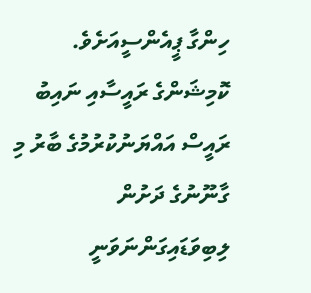ހިންގާ ޕީއެންސީއަށެވެ.
ކޮމިޝަންގެ ރައީސާއި ނައިބު ރައީސް އައްޔަނުކުރުމުގެ ބާރު މި ގާނޫނުގެ ދަށުން ލިބިވަޑައިގަންނަވަނީ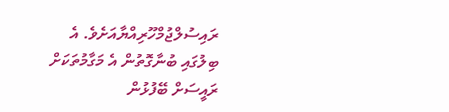ރައިސުލްޖުމްހޫރިއްޔާއަށެވެ. އެ ބިލުގައި ބުނާގޮތުން އެ މަގާމުތަކަށް ރައީސަށް ބޭފުޅުން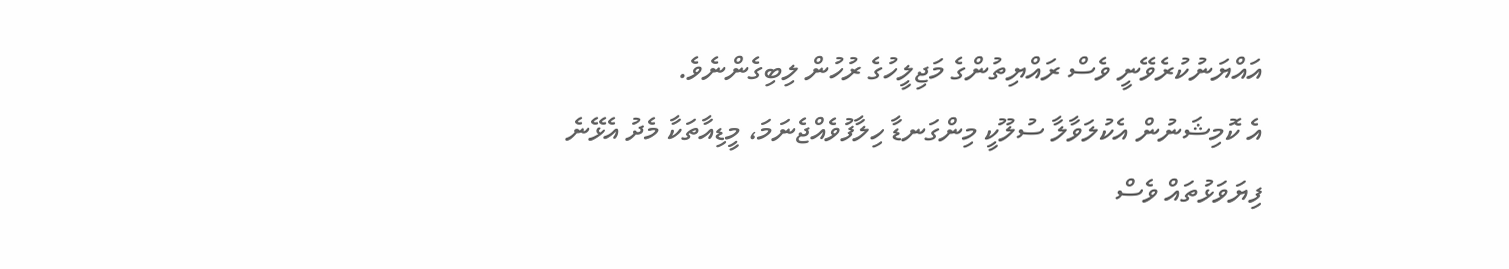އައްޔަނުކުރެވޭނީ ވެސް ރައްޔިތުންގެ މަޖިލީހުގެ ރުހުން ލިބިގެންނެވެ.
އެ ކޮމިޝަނުން އެކުލަވާލާ ސުލޫކީ މިންގަނޑާ ހިލާފުވެއްޖެނަމަ، މީޑިއާތަކާ މެދު އެޅޭނެ ފިޔަވަޅުތައް ވެސް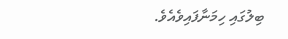ބިލުގައި ހިމަނާފައިވެއެވެ.